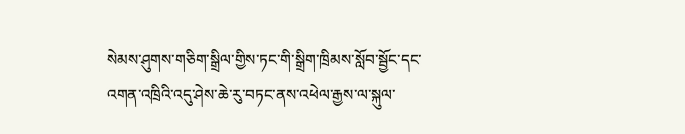སེམས་ཤུགས་གཅིག་སྒྲིལ་གྱིས་ཏང་གི་སྒྲིག་ཁྲིམས་སློབ་སྦྱོང་དང་འགན་འཁྲིའི་འདུ་ཤེས་ཆེ་རུ་བཏང་ནས་འཕེལ་རྒྱས་ལ་སྐུལ་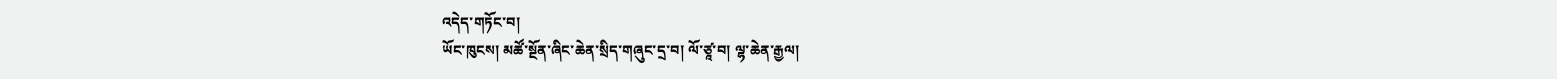འདེད་གཏོང་བ།
ཡོང་ཁུངས། མཚོ་སྔོན་ཞིང་ཆེན་སྲིད་གཞུང་དྲ་བ། ལོ་ཙཱ་བ། ལྷ་ཆེན་རྒྱལ།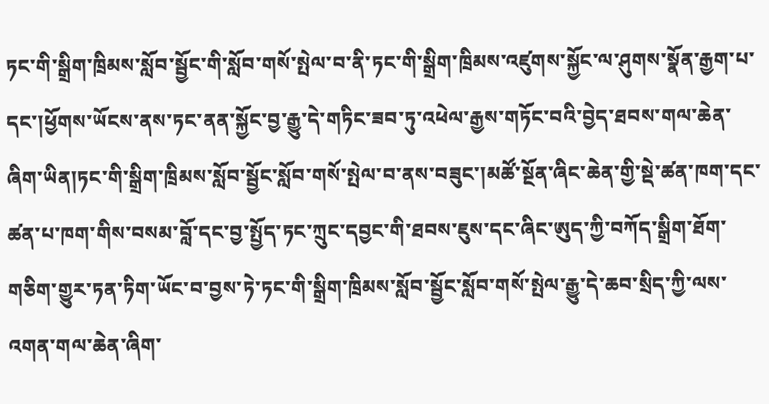ཏང་གི་སྒྲིག་ཁྲིམས་སློབ་སྦྱོང་གི་སློབ་གསོ་སྤེལ་བ་ནི་ཏང་གི་སྒྲིག་ཁྲིམས་འཛུགས་སྐྱོང་ལ་ཤུགས་སྣོན་རྒྱག་པ་དང་།ཕྱོགས་ཡོངས་ནས་ཏང་ནན་སྐྱོང་བྱ་རྒྱུ་དེ་གཏིང་ཟབ་ཏུ་འཕེལ་རྒྱས་གཏོང་བའི་བྱེད་ཐབས་གལ་ཆེན་ཞིག་ཡིན།ཏང་གི་སྒྲིག་ཁྲིམས་སློབ་སྦྱོང་སློབ་གསོ་སྤེལ་བ་ནས་བཟུང་།མཚོ་སྔོན་ཞིང་ཆེན་གྱི་སྡེ་ཚན་ཁག་དང་ཚན་པ་ཁག་གིས་བསམ་བློ་དང་བྱ་སྤྱོད་ཏང་ཀྲུང་དབྱང་གི་ཐབས་ཇུས་དང་ཞིང་ཨུད་ཀྱི་བཀོད་སྒྲིག་ཐོག་གཅིག་གྱུར་ཏན་ཏིག་ཡོང་བ་བྱས་ཏེ་ཏང་གི་སྒྲིག་ཁྲིམས་སློབ་སྦྱོང་སློབ་གསོ་སྤེལ་རྒྱུ་དེ་ཆབ་སྲིད་ཀྱི་ལས་འགན་གལ་ཆེན་ཞིག་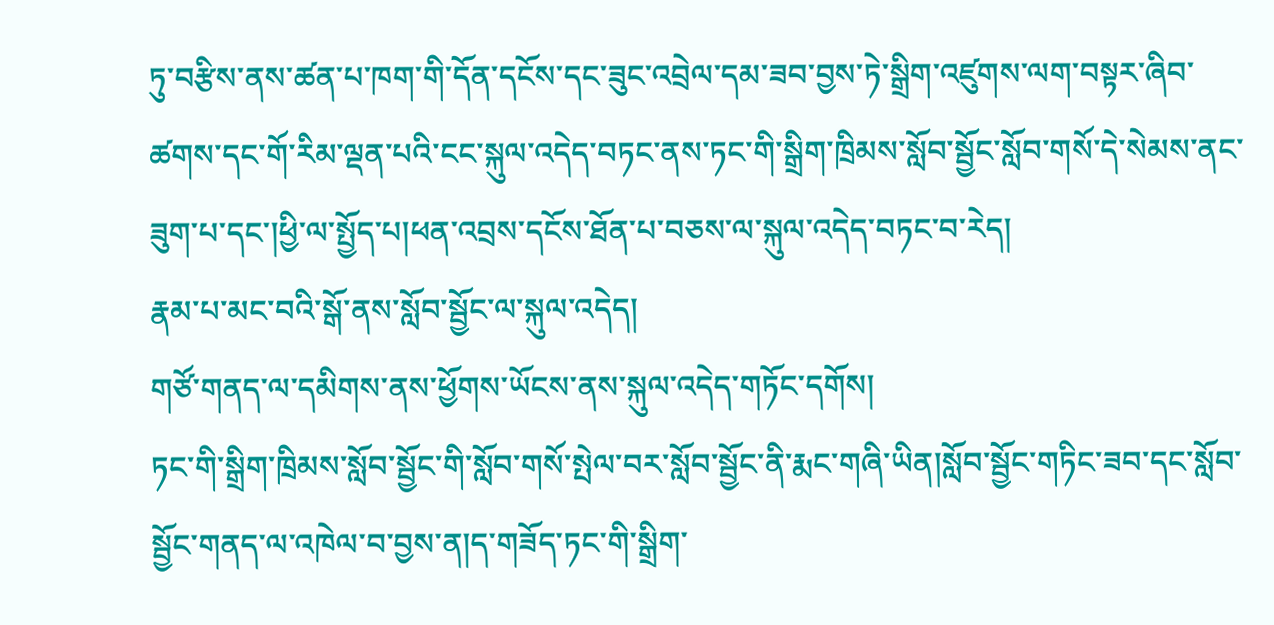ཏུ་བརྩིས་ནས་ཚན་པ་ཁག་གི་དོན་དངོས་དང་ཟུང་འབྲེལ་དམ་ཟབ་བྱས་ཏེ་སྒྲིག་འཛུགས་ལག་བསྟར་ཞིབ་ཚགས་དང་གོ་རིམ་ལྡན་པའི་ངང་སྐུལ་འདེད་བཏང་ནས་ཏང་གི་སྒྲིག་ཁྲིམས་སློབ་སྦྱོང་སློབ་གསོ་དེ་སེམས་ནང་ཟུག་པ་དང་།ཕྱི་ལ་སྤྱོད་པ།ཕན་འབྲས་དངོས་ཐོན་པ་བཅས་ལ་སྐུལ་འདེད་བཏང་བ་རེད།
རྣམ་པ་མང་བའི་སྒོ་ནས་སློབ་སྦྱོང་ལ་སྐུལ་འདེད།
གཙོ་གནད་ལ་དམིགས་ནས་ཕྱོགས་ཡོངས་ནས་སྐུལ་འདེད་གཏོང་དགོས།
ཏང་གི་སྒྲིག་ཁྲིམས་སློབ་སྦྱོང་གི་སློབ་གསོ་སྤེལ་བར་སློབ་སྦྱོང་ནི་རྨང་གཞི་ཡིན།སློབ་སྦྱོང་གཏིང་ཟབ་དང་སློབ་སྦྱོང་གནད་ལ་འཁེལ་བ་བྱས་ན།ད་གཟོད་ཏང་གི་སྒྲིག་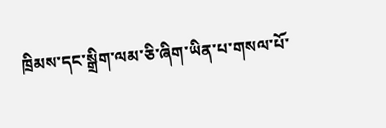ཁྲིམས་དང་སྒྲིག་ལམ་ཅི་ཞིག་ཡིན་པ་གསལ་པོ་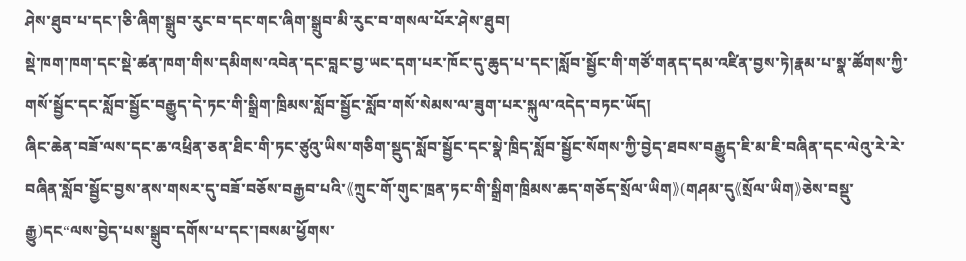ཤེས་ཐུབ་པ་དང་།ཅི་ཞིག་སྒྲུབ་རུང་བ་དང་གང་ཞིག་སྒྲུབ་མི་རུང་བ་གསལ་པོར་ཤེས་ཐུབ།
སྡེ་ཁག་ཁག་དང་སྡེ་ཚན་ཁག་གིས་དམིགས་འབེན་དང་བླང་བྱ་ཡང་དག་པར་ཁོང་དུ་ཆུད་པ་དང་།སློབ་སྦྱོང་གི་གཙོ་གནད་དམ་འཛིན་བྱས་ཏེ།རྣམ་པ་སྣ་ཚོགས་ཀྱི་གསོ་སྦྱོང་དང་སློབ་སྦྱོང་བརྒྱུད་དེ་ཏང་གི་སྒྲིག་ཁྲིམས་སློབ་སྦྱོང་སློབ་གསོ་སེམས་ལ་ཟུག་པར་སྐུལ་འདེད་བཏང་ཡོད།
ཞིང་ཆེན་བཟོ་ལས་དང་ཆ་འཕྲིན་ཅན་ཐིང་གི་ཏང་ཙུའུ་ཡིས་གཅིག་སྡུད་སློབ་སྦྱོང་དང་སྣེ་ཁྲིད་སློབ་སྦྱོང་སོགས་ཀྱི་བྱེད་ཐབས་བརྒྱུད་ཇི་མ་ཇི་བཞིན་དང་ལེའུ་རེ་རེ་བཞིན་སློབ་སྦྱོང་བྱས་ནས་གསར་དུ་བཟོ་བཅོས་བརྒྱབ་པའི་《ཀྲུང་གོ་གུང་ཁྲན་ཏང་གི་སྒྲིག་ཁྲིམས་ཆད་གཅོད་སྲོལ་ཡིག》(གཤམ་དུ《སྲོལ་ཡིག》ཅེས་བསྡུ་རྒྱུ)དང“ལས་བྱེད་པས་སྒྲུབ་དགོས་པ་དང་།བསམ་ཕྱོགས་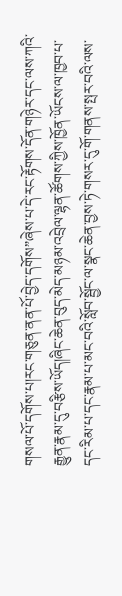གསལ་པོ་དགོས་པ།རང་གཅུན་ནན་པོ་བྱེད་དགོས”ཞེས་པ་དེ་རང་རྟོགས་དོན་གཉེར་དང་ལས་ཀའི་རྒྱུན་རྣམ་དུ་བརྩིས་ཡོད།ཞིང་ཆེན་བུད་མེད་མཉམ་འབྲེལ་ལྷན་ཚོགས་ཀྱིས་ཁྱོན་ཡོངས་ལ་ཁྱབ་པ་དང་རིམ་པ་དང་རྣམ་པ་མང་བའི་སློབ་སྦྱོང་ལ་སྣང་ཆེན་བྱས་ཏེ་གསར་དུ་གོ་གནས་སྤར་བའི་ལས་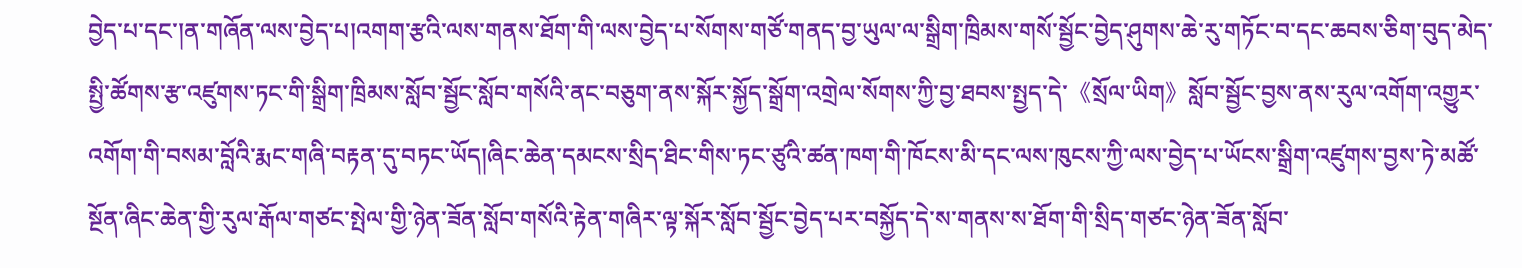བྱེད་པ་དང་།ན་གཞོན་ལས་བྱེད་པ།འགག་རྩའི་ལས་གནས་ཐོག་གི་ལས་བྱེད་པ་སོགས་གཙོ་གནད་བྱ་ཡུལ་ལ་སྒྲིག་ཁྲིམས་གསོ་སྦྱོང་བྱེད་ཤུགས་ཆེ་རུ་གཏོང་བ་དང་ཆབས་ཅིག་བུད་མེད་སྤྱི་ཚོགས་རྩ་འཛུགས་ཏང་གི་སྒྲིག་ཁྲིམས་སློབ་སྦྱོང་སློབ་གསོའི་ནང་བཅུག་ནས་སྐོར་སྐྱོད་སྒྲོག་འགྲེལ་སོགས་ཀྱི་བྱ་ཐབས་སྤྱད་དེ་《སྲོལ་ཡིག》སློབ་སྦྱོང་བྱས་ནས་རུལ་འགོག་འགྱུར་འགོག་གི་བསམ་བློའི་རྨང་གཞི་བརྟན་དུ་བཏང་ཡོད།ཞིང་ཆེན་དམངས་སྲིད་ཐིང་གིས་ཏང་ཙུའི་ཚན་ཁག་གི་ཁོངས་མི་དང་ལས་ཁུངས་ཀྱི་ལས་བྱེད་པ་ཡོངས་སྒྲིག་འཛུགས་བྱས་ཏེ་མཚོ་སྔོན་ཞིང་ཆེན་གྱི་རུལ་རྒོལ་གཙང་སྤེལ་གྱི་ཉེན་ཟོན་སློབ་གསོའི་རྟེན་གཞིར་ལྟ་སྐོར་སློབ་སྦྱོང་བྱེད་པར་བསྐྱོད་དེ་ས་གནས་ས་ཐོག་གི་སྲིད་གཙང་ཉེན་ཟོན་སློབ་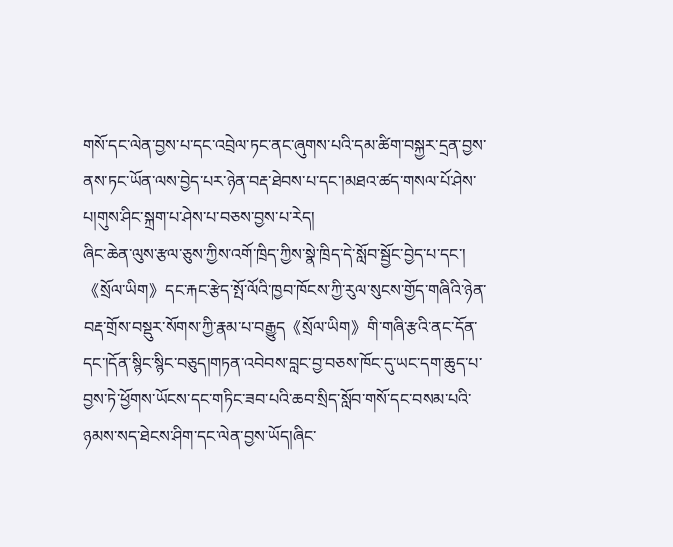གསོ་དང་ལེན་བྱས་པ་དང་འབྲེལ་ཏང་ནང་ཞུགས་པའི་དམ་ཚིག་བསྐྱར་དྲན་བྱས་ནས་ཏང་ཡོན་ལས་བྱེད་པར་ཉེན་བརྡ་ཐེབས་པ་དང་།མཐའ་ཚད་གསལ་པོ་ཤེས་པ།གུས་ཤིང་སྐྲག་པ་ཤེས་པ་བཅས་བྱས་པ་རེད།
ཞིང་ཆེན་ལུས་རྩལ་ཅུས་ཀྱིས་འགོ་ཁྲིད་ཀྱིས་སྣེ་ཁྲིད་དེ་སློབ་སྦྱོང་བྱེད་པ་དང་།《སྲོལ་ཡིག》དང་རྐང་རྩེད་སྤོ་ལོའི་ཁྱབ་ཁོངས་ཀྱི་རུལ་སུངས་གྱོད་གཞིའི་ཉེན་བརྡ་གྲོས་བསྡུར་སོགས་ཀྱི་རྣམ་པ་བརྒྱུད《སྲོལ་ཡིག》གི་གཞི་རྩའི་ནང་དོན་དང་།དོན་སྙིང་སྙིང་བཅུད།གཏན་འབེབས་བླང་བྱ་བཅས་ཁོང་དུ་ཡང་དག་ཆུད་པ་བྱས་ཏེ་ཕྱོགས་ཡོངས་དང་གཏིང་ཟབ་པའི་ཆབ་སྲིད་སློབ་གསོ་དང་བསམ་པའི་ཉམས་སད་ཐེངས་ཤིག་དང་ལེན་བྱས་ཡོད།ཞིང་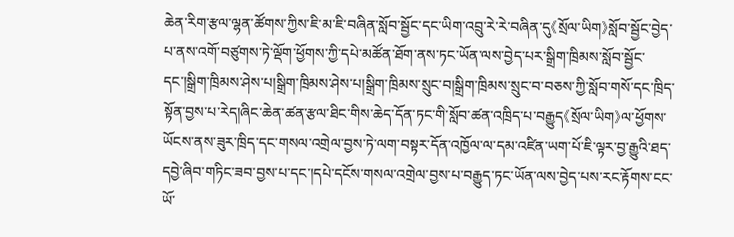ཆེན་རིག་རྩལ་ལྷན་ཚོགས་ཀྱིས་ཇི་མ་ཇི་བཞིན་སློབ་སྦྱོང་དང་ཡིག་འབྲུ་རེ་རེ་བཞིན་དུ《སྲོལ་ཡིག》སློབ་སྦྱོང་བྱེད་པ་ནས་འགོ་བཙུགས་ཏེ་ལྡོག་ཕྱོགས་ཀྱི་དཔེ་མཚོན་ཐོག་ནས་ཏང་ཡོན་ལས་བྱེད་པར་སྒྲིག་ཁྲིམས་སློབ་སྦྱོང་དང་།སྒྲིག་ཁྲིམས་ཤེས་པ།སྒྲིག་ཁྲིམས་ཤེས་པ།སྒྲིག་ཁྲིམས་སྲུང་བ།སྒྲིག་ཁྲིམས་སྲུང་བ་བཅས་ཀྱི་སློབ་གསོ་དང་ཁྲིད་སྟོན་བྱས་པ་རེད།ཞིང་ཆེན་ཚན་རྩལ་ཐིང་གིས་ཆེད་དོན་ཏང་གི་སློབ་ཚན་འཁྲིད་པ་བརྒྱུད《སྲོལ་ཡིག》ལ་ཕྱོགས་ཡོངས་ནས་ཟུར་ཁྲིད་དང་གསལ་འགྲེལ་བྱས་ཏེ་ལག་བསྟར་དོན་འཁྱོལ་ལ་དམ་འཛིན་ཡག་པོ་ཇི་ལྟར་བྱ་རྒྱུའི་ཐད་དབྱེ་ཞིབ་གཏིང་ཟབ་བྱས་པ་དང་།དཔེ་དངོས་གསལ་འགྲེལ་བྱས་པ་བརྒྱུད་ཏང་ཡོན་ལས་བྱེད་པས་རང་རྟོགས་ངང་ཡོ་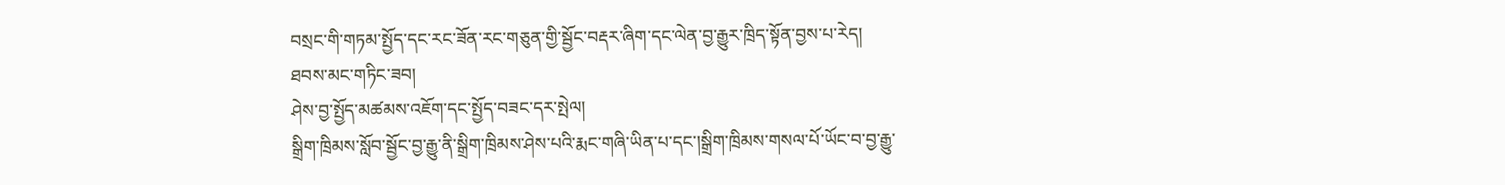བསྲང་གི་གཏམ་སྤྱོད་དང་རང་ཟོན་རང་གཅུན་གྱི་སྦྱོང་བརྡར་ཞིག་དང་ལེན་བྱ་རྒྱུར་ཁྲིད་སྟོན་བྱས་པ་རེད།
ཐབས་མང་གཏིང་ཟབ།
ཤེས་བྱ་སྤྱོད་མཚམས་འཇོག་དང་སྤྱོད་བཟང་དར་སྤེལ།
སྒྲིག་ཁྲིམས་སློབ་སྦྱོང་བྱ་རྒྱུ་ནི་སྒྲིག་ཁྲིམས་ཤེས་པའི་རྨང་གཞི་ཡིན་པ་དང་།སྒྲིག་ཁྲིམས་གསལ་པོ་ཡོང་བ་བྱ་རྒྱུ་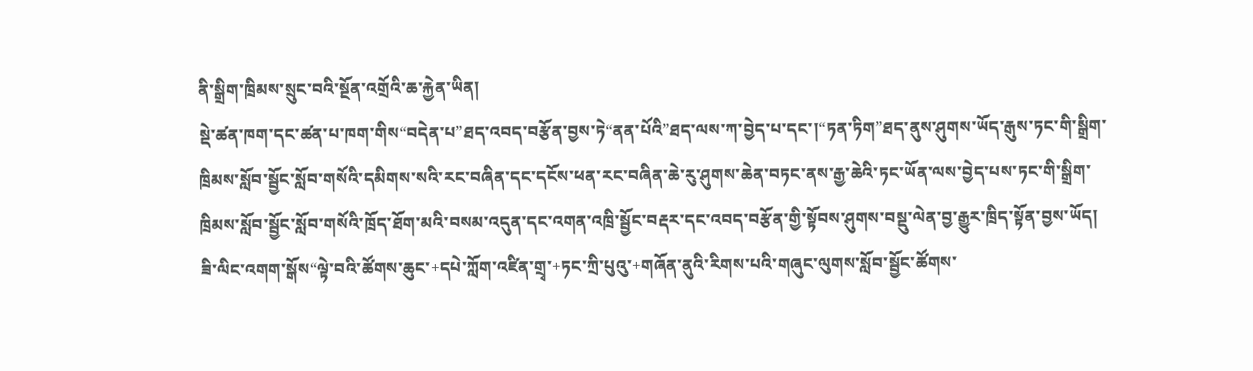ནི་སྒྲིག་ཁྲིམས་སྲུང་བའི་སྔོན་འགྲོའི་ཆ་རྐྱེན་ཡིན།
སྡེ་ཚན་ཁག་དང་ཚན་པ་ཁག་གིས“བདེན་པ”ཐད་འབད་བརྩོན་བྱས་ཏེ“ནན་པོའི”ཐད་ལས་ཀ་བྱེད་པ་དང་།“ཏན་ཏིག”ཐད་ནུས་ཤུགས་ཡོད་རྒུས་ཏང་གི་སྒྲིག་ཁྲིམས་སློབ་སྦྱོང་སློབ་གསོའི་དམིགས་སའི་རང་བཞིན་དང་དངོས་ཕན་རང་བཞིན་ཆེ་རུ་ཤུགས་ཆེན་བཏང་ནས་རྒྱ་ཆེའི་ཏང་ཡོན་ལས་བྱེད་པས་ཏང་གི་སྒྲིག་ཁྲིམས་སློབ་སྦྱོང་སློབ་གསོའི་ཁྲོད་ཐོག་མའི་བསམ་འདུན་དང་འགན་འཁྲི་སྦྱོང་བརྡར་དང་འབད་བརྩོན་གྱི་སྟོབས་ཤུགས་བསྡུ་ལེན་བྱ་རྒྱུར་ཁྲིད་སྟོན་བྱས་ཡོད།
ཟི་ལིང་འགག་སྒོས“ལྟེ་བའི་ཚོགས་ཆུང་+དཔེ་ཀློག་འཛིན་གྲྭ་+ཏང་ཀྲི་པུའུ་+གཞོན་ནུའི་རིགས་པའི་གཞུང་ལུགས་སློབ་སྦྱོང་ཚོགས་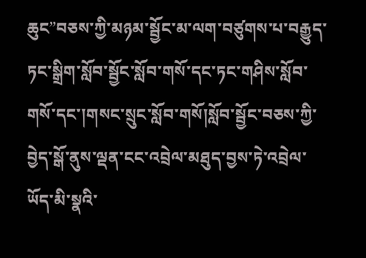ཆུང”བཅས་ཀྱི་མཉམ་སྦྱོང་མ་ལག་བཙུགས་པ་བརྒྱུད་ཏང་སྒྲིག་སློབ་སྦྱོང་སློབ་གསོ་དང་ཏང་གཤིས་སློབ་གསོ་དང་།གསང་སྲུང་སློབ་གསོ།སློབ་སྦྱོང་བཅས་ཀྱི་བྱེད་སྒོ་ནུས་ལྡན་ངང་འབྲེལ་མཐུད་བྱས་ཏེ་འབྲེལ་ཡོད་མི་སྣའི་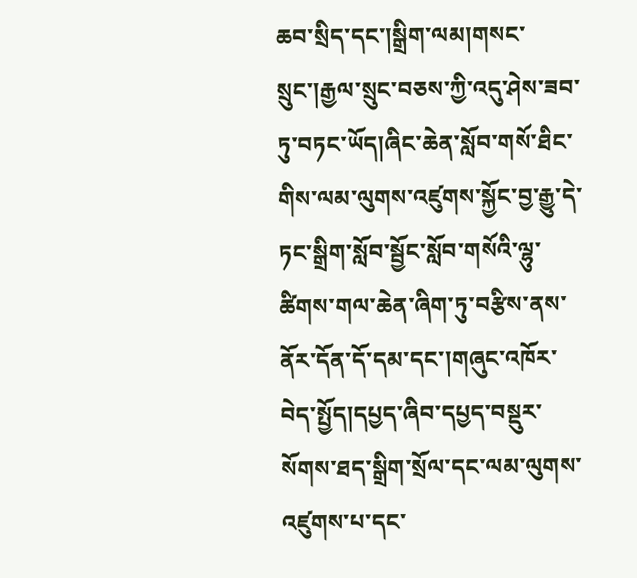ཆབ་སྲིད་དང་།སྒྲིག་ལམ།གསང་སྲུང་།རྒྱལ་སྲུང་བཅས་ཀྱི་འདུ་ཤེས་ཟབ་ཏུ་བཏང་ཡོད།ཞིང་ཆེན་སློབ་གསོ་ཐིང་གིས་ལམ་ལུགས་འཛུགས་སྐྱོང་བྱ་རྒྱུ་དེ་ཏང་སྒྲིག་སློབ་སྦྱོང་སློབ་གསོའི་ལྷུ་ཚིགས་གལ་ཆེན་ཞིག་ཏུ་བརྩིས་ནས་ནོར་དོན་དོ་དམ་དང་།གཞུང་འཁོར་བེད་སྤྱོད།དཔྱད་ཞིབ་དཔྱད་བསྡུར་སོགས་ཐད་སྒྲིག་སྲོལ་དང་ལམ་ལུགས་འཛུགས་པ་དང་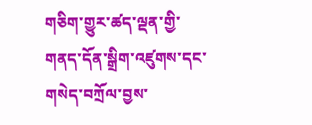གཅིག་གྱུར་ཚད་ལྡན་གྱི་གནད་དོན་སྒྲིག་འཛུགས་དང་གསེད་བཀྲོལ་བྱས་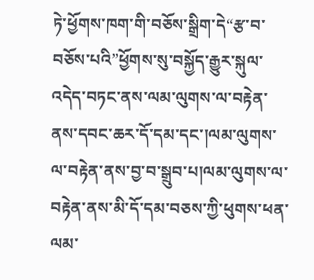ཏེ་ཕྱོགས་ཁག་གི་བཅོས་སྒྲིག་དེ“རྩ་བ་བཅོས་པའི”ཕྱོགས་སུ་བསྐྱོད་རྒྱུར་སྐུལ་འདེད་བཏང་ནས་ལམ་ལུགས་ལ་བརྟེན་ནས་དབང་ཆར་དོ་དམ་དང་།ལམ་ལུགས་ལ་བརྟེན་ནས་བྱ་བ་སྒྲུབ་པ།ལམ་ལུགས་ལ་བརྟེན་ནས་མི་དོ་དམ་བཅས་ཀྱི་ཕུགས་ཕན་ལམ་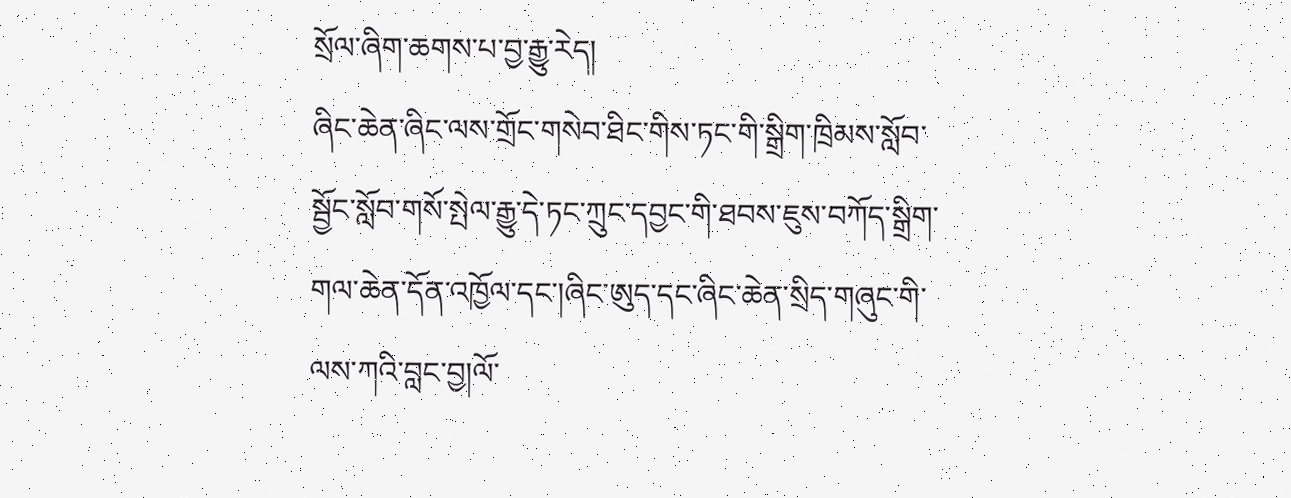སྲོལ་ཞིག་ཆགས་པ་བྱ་རྒྱུ་རེད།
ཞིང་ཆེན་ཞིང་ལས་གྲོང་གསེབ་ཐིང་གིས་ཏང་གི་སྒྲིག་ཁྲིམས་སློབ་སྦྱོང་སློབ་གསོ་སྤེལ་རྒྱུ་དེ་ཏང་ཀྲུང་དབྱང་གི་ཐབས་ཇུས་བཀོད་སྒྲིག་གལ་ཆེན་དོན་འཁྱོལ་དང་།ཞིང་ཨུད་དང་ཞིང་ཆེན་སྲིད་གཞུང་གི་ལས་ཀའི་བླང་བྱ།ལོ་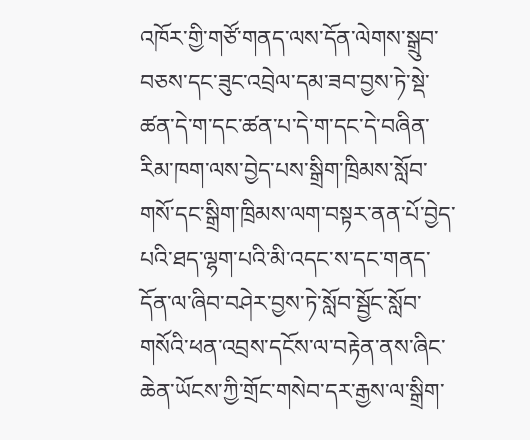འཁོར་གྱི་གཙོ་གནད་ལས་དོན་ལེགས་སྒྲུབ་བཅས་དང་ཟུང་འབྲེལ་དམ་ཟབ་བྱས་ཏེ་སྡེ་ཚན་དེ་ག་དང་ཚན་པ་དེ་ག་དང་དེ་བཞིན་རིམ་ཁག་ལས་བྱེད་པས་སྒྲིག་ཁྲིམས་སློབ་གསོ་དང་སྒྲིག་ཁྲིམས་ལག་བསྟར་ནན་པོ་བྱེད་པའི་ཐད་ལྷག་པའི་མི་འདང་ས་དང་གནད་དོན་ལ་ཞིབ་བཤེར་བྱས་ཏེ་སློབ་སྦྱོང་སློབ་གསོའི་ཕན་འབྲས་དངོས་ལ་བརྟེན་ནས་ཞིང་ཆེན་ཡོངས་ཀྱི་གྲོང་གསེབ་དར་རྒྱས་ལ་སྒྲིག་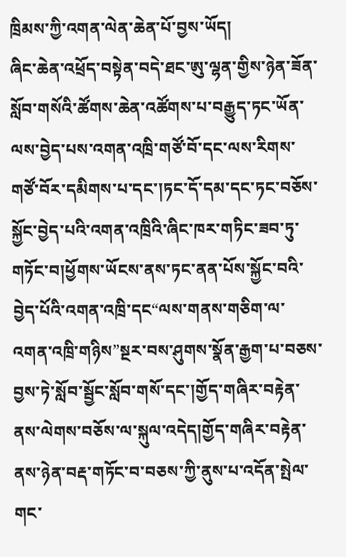ཁྲིམས་ཀྱི་འགན་ལེན་ཆེན་པོ་བྱས་ཡོད།
ཞིང་ཆེན་འཕྲོད་བསྟེན་བདེ་ཐང་ཨུ་ལྷན་གྱིས་ཉེན་ཟོན་སློབ་གསོའི་ཚོགས་ཆེན་འཚོགས་པ་བརྒྱུད་ཏང་ཡོན་ལས་བྱེད་པས་འགན་འཁྲི་གཙོ་བོ་དང་ལས་རིགས་གཙོ་བོར་དམིགས་པ་དང་།ཏང་དོ་དམ་དང་ཏང་བཅོས་སྐྱོང་བྱེད་པའི་འགན་འཁྲིའི་ཞིང་ཁར་གཏིང་ཟབ་ཏུ་གཏོང་བ།ཕྱོགས་ཡོངས་ནས་ཏང་ནན་པོས་སྐྱོང་བའི་བྱེད་པོའི་འགན་འཁྲི་དང“ལས་གནས་གཅིག་ལ་འགན་འཁྲི་གཉིས”སྔར་བས་ཤུགས་སྣོན་རྒྱག་པ་བཅས་བྱས་ཏེ་སློབ་སྦྱོང་སློབ་གསོ་དང་།གྱོད་གཞིར་བརྟེན་ནས་ལེགས་བཅོས་ལ་སྐུལ་འདེད།གྱོད་གཞིར་བརྟེན་ནས་ཉེན་བརྡ་གཏོང་བ་བཅས་ཀྱི་ནུས་པ་འདོན་སྤེལ་གང་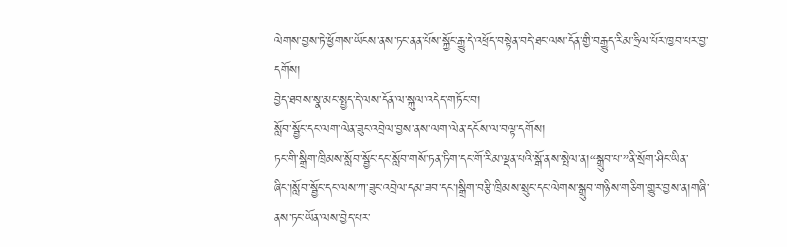ལེགས་བྱས་ཏེ་ཕྱོགས་ཡོངས་ནས་ཏང་ནན་པོས་སྐྱོང་རྒྱུ་དེ་འཕྲོད་བསྟེན་བདེ་ཐང་ལས་དོན་གྱི་བརྒྱུད་རིམ་ཧྲིལ་པོར་ཁྱབ་པར་བྱ་དགོས།
བྱེད་ཐབས་སྣ་མང་སྤྱད་དེ་ལས་དོན་ལ་སྐུལ་འདེད་གཏོང་བ།
སློབ་སྦྱོང་དང་ལག་ལེན་ཟུང་འབྲེལ་བྱས་ནས་ལག་ལེན་དངོས་ལ་བལྟ་དགོས།
ཏང་གི་སྒྲིག་ཁྲིམས་སློབ་སྦྱོང་དང་སློབ་གསོ་ཏན་ཏིག་དང་གོ་རིམ་ལྡན་པའི་སྒོ་ནས་སྤེལ་ན།“སྒྲུབ་པ་”ནི་སྲོག་ཤིང་ཡིན་ཞིང་།སློབ་སྦྱོང་དང་ལས་ཀ་ཟུང་འབྲེལ་དམ་ཟབ་དང་།སྒྲིག་བརྩི་ཁྲིམས་སྲུང་དང་ལེགས་སྒྲུབ་གཉིས་གཅིག་གྱུར་བྱས་ན།གཞི་ནས་ཏང་ཡོན་ལས་བྱེད་པར་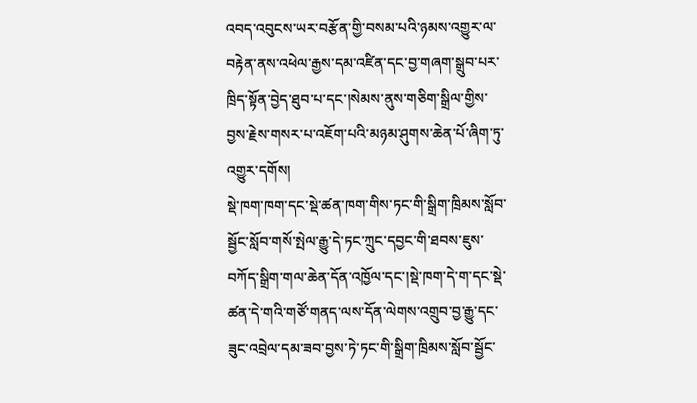འབད་འབུངས་ཡར་བརྩོན་གྱི་བསམ་པའི་ཉམས་འགྱུར་ལ་བརྟེན་ནས་འཕེལ་རྒྱས་དམ་འཛིན་དང་བྱ་གཞག་སྒྲུབ་པར་ཁྲིད་སྟོན་བྱེད་ཐུབ་པ་དང་།སེམས་ནུས་གཅིག་སྒྲིལ་གྱིས་བྱས་རྗེས་གསར་པ་འཇོག་པའི་མཉམ་ཤུགས་ཆེན་པོ་ཞིག་ཏུ་འགྱུར་དགོས།
སྡེ་ཁག་ཁག་དང་སྡེ་ཚན་ཁག་གིས་ཏང་གི་སྒྲིག་ཁྲིམས་སློབ་སྦྱོང་སློབ་གསོ་སྤེལ་རྒྱུ་དེ་ཏང་ཀྲུང་དབྱང་གི་ཐབས་ཇུས་བཀོད་སྒྲིག་གལ་ཆེན་དོན་འཁྱོལ་དང་།སྡེ་ཁག་དེ་ག་དང་སྡེ་ཚན་དེ་གའི་གཙོ་གནད་ལས་དོན་ལེགས་འགྲུབ་བྱ་རྒྱུ་དང་ཟུང་འབྲེལ་དམ་ཟབ་བྱས་ཏེ་ཏང་གི་སྒྲིག་ཁྲིམས་སློབ་སྦྱོང་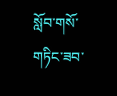སློབ་གསོ་གཏིང་ཟབ་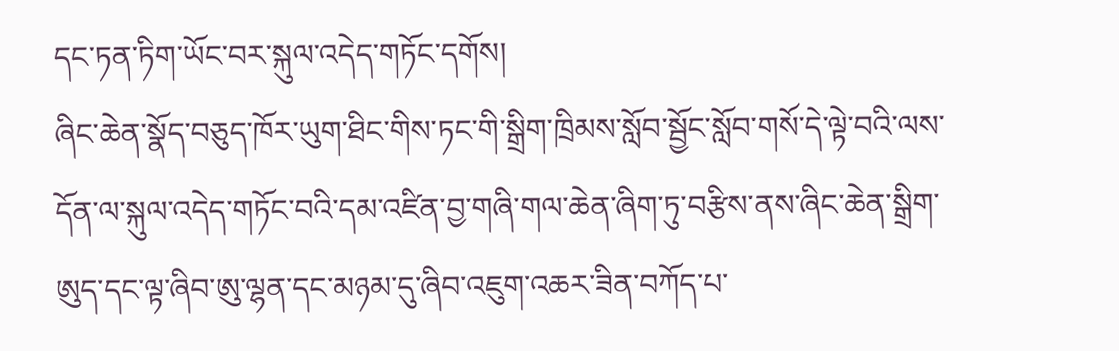དང་ཏན་ཏིག་ཡོང་བར་སྐུལ་འདེད་གཏོང་དགོས།
ཞིང་ཆེན་སྣོད་བཅུད་ཁོར་ཡུག་ཐིང་གིས་ཏང་གི་སྒྲིག་ཁྲིམས་སློབ་སྦྱོང་སློབ་གསོ་དེ་ལྟེ་བའི་ལས་དོན་ལ་སྐུལ་འདེད་གཏོང་བའི་དམ་འཛིན་བྱ་གཞི་གལ་ཆེན་ཞིག་ཏུ་བརྩིས་ནས་ཞིང་ཆེན་སྒྲིག་ཨུད་དང་ལྟ་ཞིབ་ཨུ་ལྷན་དང་མཉམ་དུ་ཞིབ་འཇུག་འཆར་ཟིན་བཀོད་པ་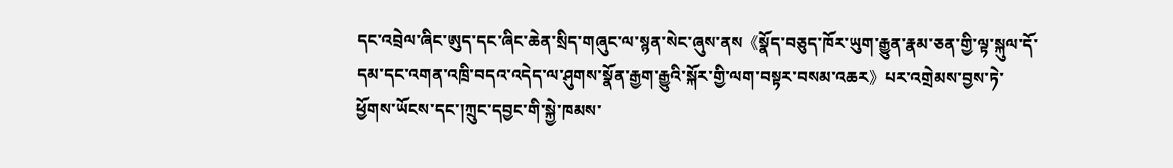དང་འབྲེལ་ཞིང་ཨུད་དང་ཞིང་ཆེན་སྲིད་གཞུང་ལ་སྙན་སེང་ཞུས་ནས《སྣོད་བཅུད་ཁོར་ཡུག་རྒྱུན་རྣམ་ཅན་གྱི་ལྟ་སྐུལ་དོ་དམ་དང་འགན་འཁྲི་བདའ་འདེད་ལ་ཤུགས་སྣོན་རྒྱག་རྒྱུའི་སྐོར་གྱི་ལག་བསྟར་བསམ་འཆར》པར་འགྲེམས་བྱས་ཏེ་ཕྱོགས་ཡོངས་དང་།ཀྲུང་དབྱང་གི་སྐྱེ་ཁམས་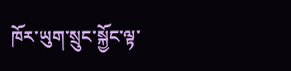ཁོར་ཡུག་སྲུང་སྐྱོང་ལྟ་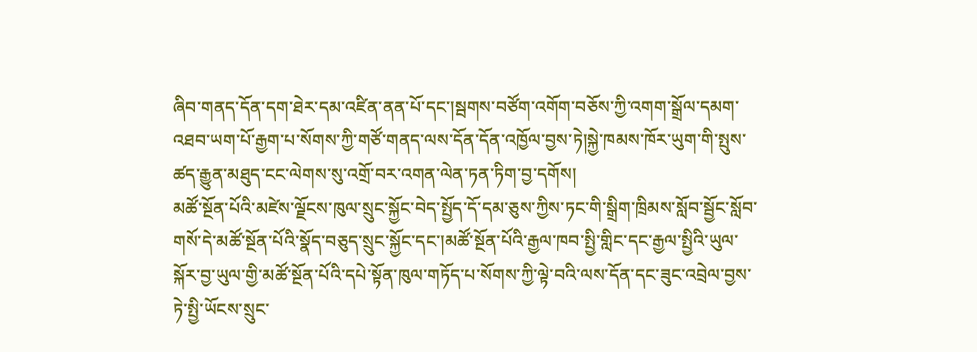ཞིབ་གནད་དོན་དག་ཐེར་དམ་འཛིན་ནན་པོ་དང་།སྦགས་བཙོག་འགོག་བཅོས་ཀྱི་འགག་སྒྲོལ་དམག་འཐབ་ཡག་པོ་རྒྱག་པ་སོགས་ཀྱི་གཙོ་གནད་ལས་དོན་དོན་འཁྱོལ་བྱས་ཏེ།སྐྱེ་ཁམས་ཁོར་ཡུག་གི་སྤུས་ཚད་རྒྱུན་མཐུད་ངང་ལེགས་སུ་འགྲོ་བར་འགན་ལེན་ཏན་ཏིག་བྱ་དགོས།
མཚོ་སྔོན་པོའི་མཛེས་ལྗོངས་ཁུལ་སྲུང་སྐྱོང་བེད་སྤྱོད་དོ་དམ་ཅུས་ཀྱིས་ཏང་གི་སྒྲིག་ཁྲིམས་སློབ་སྦྱོང་སློབ་གསོ་དེ་མཚོ་སྔོན་པོའི་སྣོད་བཅུད་སྲུང་སྐྱོང་དང་།མཚོ་སྔོན་པོའི་རྒྱལ་ཁབ་སྤྱི་གླིང་དང་རྒྱལ་སྤྱིའི་ཡུལ་སྐོར་བྱ་ཡུལ་གྱི་མཚོ་སྔོན་པོའི་དཔེ་སྟོན་ཁུལ་གཏོད་པ་སོགས་ཀྱི་ལྟེ་བའི་ལས་དོན་དང་ཟུང་འབྲེལ་བྱས་ཏེ་སྤྱི་ཡོངས་སྲུང་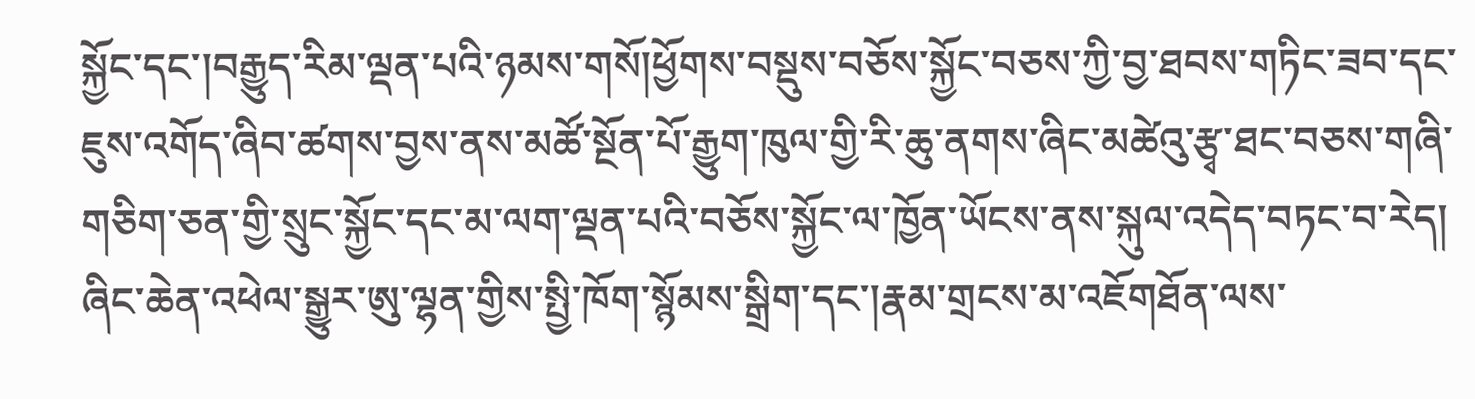སྐྱོང་དང་།བརྒྱུད་རིམ་ལྡན་པའི་ཉམས་གསོ།ཕྱོགས་བསྡུས་བཅོས་སྐྱོང་བཅས་ཀྱི་བྱ་ཐབས་གཏིང་ཟབ་དང་ཇུས་འགོད་ཞིབ་ཚགས་བྱས་ནས་མཚོ་སྔོན་པོ་རྒྱུག་ཁུལ་གྱི་རི་ཆུ་ནགས་ཞིང་མཚེའུ་རྩྭ་ཐང་བཅས་གཞི་གཅིག་ཅན་གྱི་སྲུང་སྐྱོང་དང་མ་ལག་ལྡན་པའི་བཅོས་སྐྱོང་ལ་ཁྱོན་ཡོངས་ནས་སྐུལ་འདེད་བཏང་བ་རེད།
ཞིང་ཆེན་འཕེལ་སྒྱུར་ཨུ་ལྷན་གྱིས་སྤྱི་ཁོག་སྙོམས་སྒྲིག་དང་།རྣམ་གྲངས་མ་འཇོགཐོན་ལས་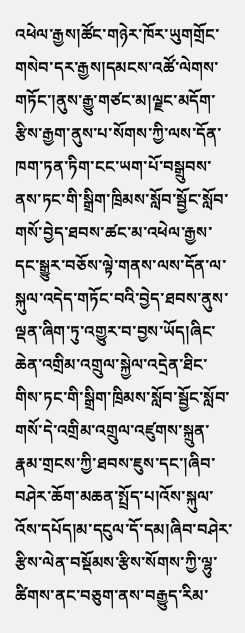འཕེལ་རྒྱས།ཚོང་གཉེར་ཁོར་ཡུགགྲོང་གསེབ་དར་རྒྱས།དམངས་འཚོ་ལེགས་གཏོང་།ནུས་རྒྱུ་གཙང་མ།ལྗང་མདོག་རྩིས་རྒྱག་ནུས་པ་སོགས་ཀྱི་ལས་དོན་ཁག་ཏན་ཏིག་ངང་ཡག་པོ་བསྒྲུབས་ནས་ཏང་གི་སྒྲིག་ཁྲིམས་སློབ་སྦྱོང་སློབ་གསོ་བྱེད་ཐབས་ཚང་མ་འཕེལ་རྒྱས་དང་སྒྱུར་བཅོས་ལྟེ་གནས་ལས་དོན་ལ་སྐུལ་འདེད་གཏོང་བའི་བྱེད་ཐབས་ནུས་ལྡན་ཞིག་ཏུ་འགྱུར་བ་བྱས་ཡོད།ཞིང་ཆེན་འགྲིམ་འགྲུལ་སྐྱེལ་འདྲེན་ཐིང་གིས་ཏང་གི་སྒྲིག་ཁྲིམས་སློབ་སྦྱོང་སློབ་གསོ་དེ་འགྲིམ་འགྲུལ་འཛུགས་སྐྲུན་རྣམ་གྲངས་ཀྱི་ཐབས་ཇུས་དང་།ཞིབ་བཤེར་ཆོག་མཆན་སྤྲོད་པ།འོས་སྐུལ་འོས་དཔོད།མ་དངུལ་དོ་དམ།ཞིབ་བཤེར་རྩིས་ལེན་བསྡོམས་རྩིས་སོགས་ཀྱི་ལྷུ་ཚིགས་ནང་བཅུག་ནས་བརྒྱུད་རིམ་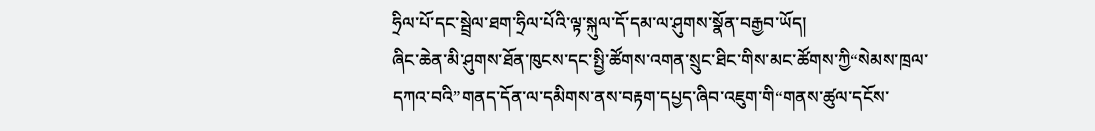ཧྲིལ་པོ་དང་སྦྲེལ་ཐག་ཧྲིལ་པོའི་ལྟ་སྐུལ་དོ་དམ་ལ་ཤུགས་སྣོན་བརྒྱབ་ཡོད།
ཞིང་ཆེན་མི་ཤུགས་ཐོན་ཁུངས་དང་སྤྱི་ཚོགས་འགན་སྲུང་ཐིང་གིས་མང་ཚོགས་ཀྱི“སེམས་ཁྲལ་དཀའ་བའི”གནད་དོན་ལ་དམིགས་ནས་བརྟག་དཔྱད་ཞིབ་འཇུག་གི“གནས་ཚུལ་དངོས་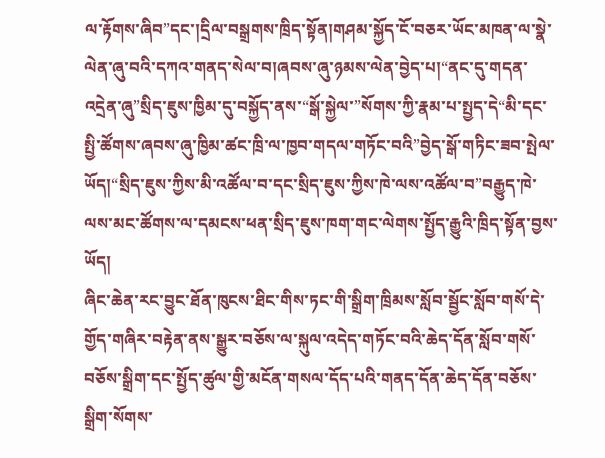ལ་རྟོགས་ཞིབ”དང་།དྲིལ་བསྒྲགས་ཁྲིད་སྟོན།གཤམ་སྐྱོད་ངོ་བཅར་ཡོང་མཁན་ལ་སྣེ་ལེན་ཞུ་བའི་དཀའ་གནད་སེལ་བ།ཞབས་ཞུ་ཉམས་ལེན་བྱེད་པ།“ནང་དུ་གདན་འདྲེན་ཞུ”སྲིད་ཇུས་ཁྱིམ་དུ་བསྐྱོད་ནས་“སྒོ་སྐྱེལ་”སོགས་ཀྱི་རྣམ་པ་སྤྱད་དེ“མི་དང་སྤྱི་ཚོགས་ཞབས་ཞུ་ཁྱིམ་ཚང་ཁྲི་ལ་ཁྱབ་གདལ་གཏོང་བའི”བྱེད་སྒོ་གཏིང་ཟབ་སྤེལ་ཡོད།“སྲིད་ཇུས་ཀྱིས་མི་འཚོལ་བ་དང་སྲིད་ཇུས་ཀྱིས་ཁེ་ལས་འཚོལ་བ”བརྒྱུད་ཁེ་ལས་མང་ཚོགས་ལ་དམངས་ཕན་སྲིད་ཇུས་ཁག་གང་ལེགས་སྤྱོད་རྒྱུའི་ཁྲིད་སྟོན་བྱས་ཡོད།
ཞིང་ཆེན་རང་བྱུང་ཐོན་ཁུངས་ཐིང་གིས་ཏང་གི་སྒྲིག་ཁྲིམས་སློབ་སྦྱོང་སློབ་གསོ་དེ་གྱོད་གཞིར་བརྟེན་ནས་སྒྱུར་བཅོས་ལ་སྐུལ་འདེད་གཏོང་བའི་ཆེད་དོན་སློབ་གསོ་བཅོས་སྒྲིག་དང་སྤྱོད་ཚུལ་གྱི་མངོན་གསལ་དོད་པའི་གནད་དོན་ཆེད་དོན་བཅོས་སྒྲིག་སོགས་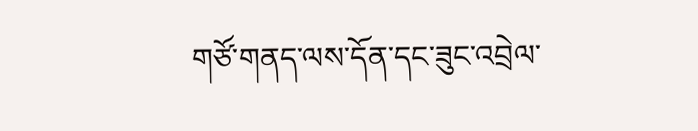གཙོ་གནད་ལས་དོན་དང་ཟུང་འབྲེལ་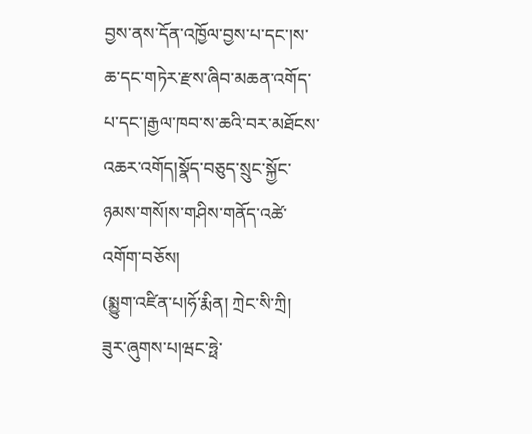བྱས་ནས་དོན་འཁྱོལ་བྱས་པ་དང་།ས་ཆ་དང་གཏེར་རྫས་ཞིབ་མཆན་འགོད་པ་དང་།རྒྱལ་ཁབ་ས་ཆའི་བར་མཐོངས་འཆར་འགོད།སྣོད་བཅུད་སྲུང་སྐྱོང་ཉམས་གསོ།ས་གཤིས་གནོད་འཚེ་འགོག་བཅོས།
(སྨྱུག་འཛིན་པ།ཧོ་རྨིན། ཀྲེང་སི་ཀྲི། ཟུར་ཞུགས་པ།ཝང་ཧྥེ་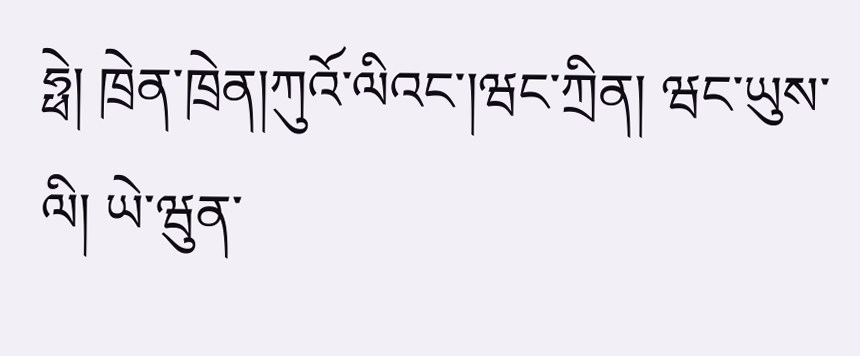ཧྥེ། ཁྲེན་ཁྲེན།ཀུའོ་ལིའང་།ཝང་ཀྲིན། ཝང་ཡུས་ལི། ཡེ་ཝུན་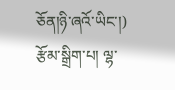ཅོན།ཉི་ཞའོ་ཡིང་།)
རྩོམ་སྒྲིག་པ། ལྷ་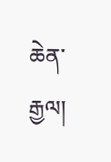ཆེན་རྒྱལ།